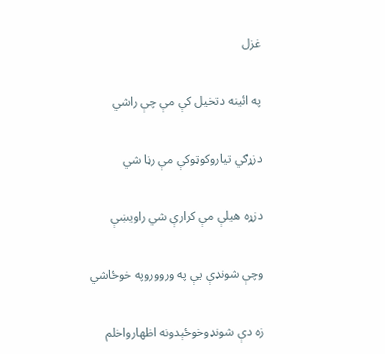غزل

په ائينه دتخيل کې مې چې راشي

دزړګي تياروکوټوکې مې رڼا شي

دزړه هيلې مې کرارې شي راويښې

وچې شونډې يې په ورووروپه خوځاشي

زه دې شونډوخوځېدونه اظهارواخلم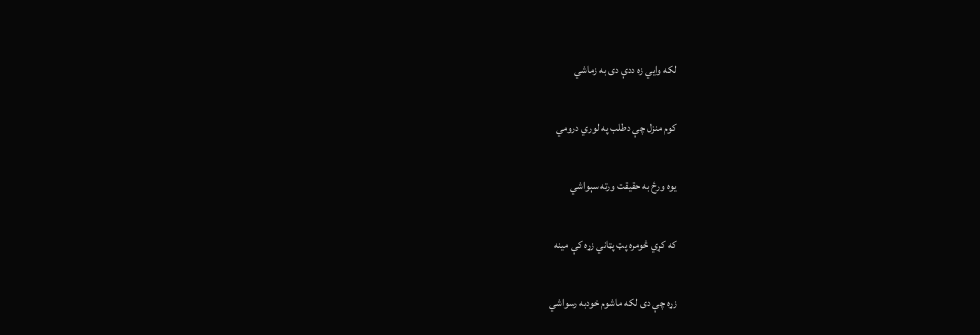لکه وايي زه ددې دی به زماشي

کوم منزل چې دطلب په لوري درومي

يوه ورځ به حقيقت ورته سېواشي

که کړي څومره پټ پټاني زړه کې مينه

زړه چې دی لکه ماشوم خودبه رسواشي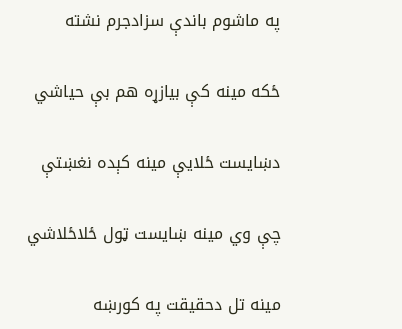په ماشوم باندې سزادجرم نشته

ځکه مينه کې بيازړه هم بې حياشي

دښايست ځلايې مينه کېده نغښتې

چې وي مينه ښايست ټول ځلاځلاشي

مينه تل دحقيقت په کورښه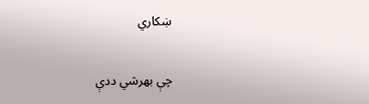ښکاري

چې بهرشي ددې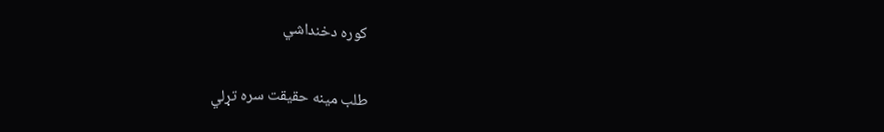کوره دخنداشي

طلب مينه حقيقت سره تړلي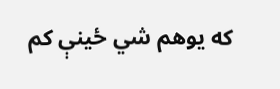که يوهم شي ځينې کم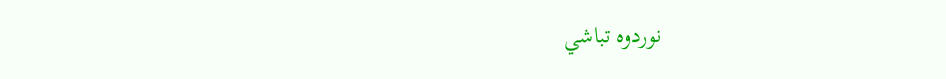نوردوه تباشي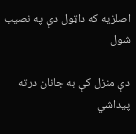اصلزيه که داټول دې په نصيب شول

دې منزل کې به جانان درته پيداشي